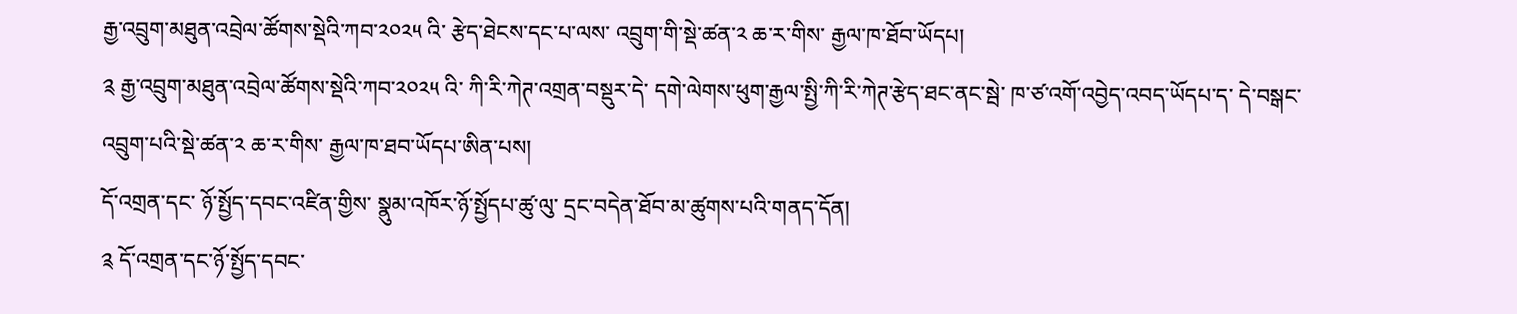རྒྱ་འབྲུག་མཐུན་འབྲེལ་ཚོགས་སྡེའི་ཀབ་༢༠༢༥ འི་ རྩེད་ཐེངས་དང་པ་ལས་ འབྲུག་གི་སྡེ་ཚན་༢ ཆ་ར་གིས་ རྒྱལ་ཁ་ཐོབ་ཡོདཔ།
༉ རྒྱ་འབྲུག་མཐུན་འབྲེལ་ཚོགས་སྡེའི་ཀབ་༢༠༢༥ འི་ ཀི་རི་ཀེཊ་འགྲན་བསྡུར་དེ་ དགེ་ལེགས་ཕུག་རྒྱལ་སྤྱི་ཀི་རི་ཀེཊ་རྩེད་ཐང་ནང་སྦེ་ ཁ་ཙ་འགོ་འབྱེད་འབད་ཡོདཔ་ད་ དེ་བསྒང་ འབྲུག་པའི་སྡེ་ཚན་༢ ཆ་ར་གིས་ རྒྱལ་ཁ་ཐབ་ཡོདཔ་ཨིན་པས།
དོ་འགྲན་དང་ ཉོ་སྤྱོད་དབང་འཛིན་གྱིས་ སྣུམ་འཁོར་ཉོ་སྤྱོདཔ་ཚུ་ལུ་ དྲང་བདེན་ཐོབ་མ་ཚུགས་པའི་གནད་དོན།
༉ དོ་འགྲན་དང་ཉོ་སྤྱོད་དབང་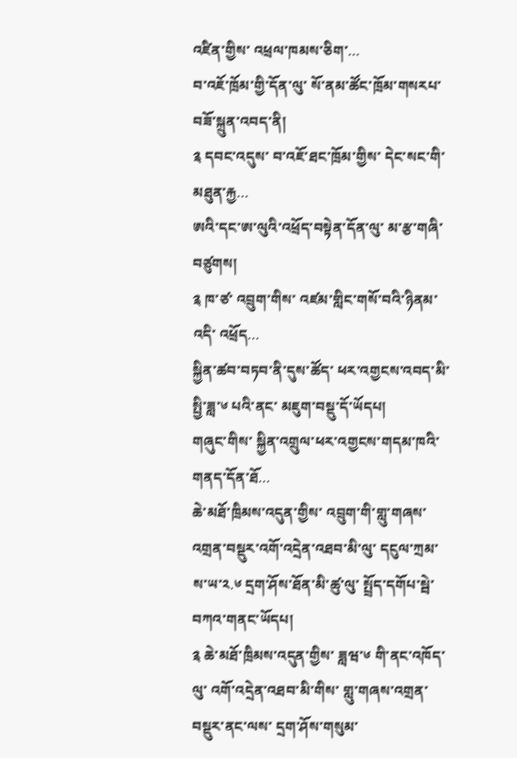འཛིན་གྱིས་ འཕྲལ་ཁམས་ཅིག་...
བ་འཇོ་ཁྲོམ་གྱི་དོན་ལུ་ སོ་ནམ་ཚོང་ཁྲོམ་གསརཔ་ བཟོ་སྐྲུན་འབད་ནི།
༉ དབང་འདུས་ བ་འཇོ་ཐང་ཁྲོམ་གྱིས་ དེང་སང་གི་མཐུན་རྐྱ...
ཨའི་དང་ཨ་ལུའི་འཕྲོད་བསྟེན་དོན་ལུ་ མ་རྩ་གཞི་བཙུགས།
༉ ཁ་ཙ་ འབྲུག་གིས་ འཛམ་གླིང་གསོ་བའི་ཉིནམ་འདི་ འཕྲོད...
སྐྱིན་ཚབ་བཏབ་ནི་དུས་ཚོད་ ཕར་འགྱངས་འབད་མི་ སྤྱི་ཟླ་༦ པའི་ནང་ མཇུག་བསྡུ་དོ་ཡོདཔ།
གཞུང་གིས་ སྐྱིན་འགྲུལ་ཕར་འགྱངས་གདམ་ཁའི་ གནད་དོན་ཐོ...
ཆེ་མཐོ་ཁྲིམས་འདུན་གྱིས་ འབྲུག་གི་གླུ་གཞས་འགྲན་བསྡུར་འགོ་འདྲེན་འཐབ་མི་ལུ་ དངུལ་ཀྲམ་ས་ཡ་༢.༦ དྲག་ཤོས་ཐོན་མི་ཚུ་ལུ་ སྤྲོད་དགོཔ་སྦེ་ བཀའ་གནང་ཡོདཔ།
༉ ཆེ་མཐོ་ཁྲིམས་འདུན་གྱིས་ ཟླཝ་༦ གི་ནང་འཁོད་ལུ་ འགོ་འདྲེན་འཐབ་མི་གིས་ གླུ་གཞས་འགྲན་བསྡུར་ནང་ལས་ དྲག་ཤོས་གསུམ་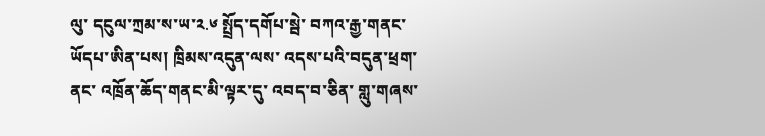ལུ་ དངུལ་ཀྲམ་ས་ཡ་༢.༦ སྤྲོད་དགོཔ་སྦེ་ བཀའ་རྒྱ་གནང་ཡོདཔ་ཨིན་པས། ཁྲིམས་འདུན་ལས་ འདས་པའི་བདུན་ཕྲག་ནང་ འཁྲོན་ཆོད་གནང་མི་ལྟར་དུ་ འབད་བ་ཅིན་ གླུ་གཞས་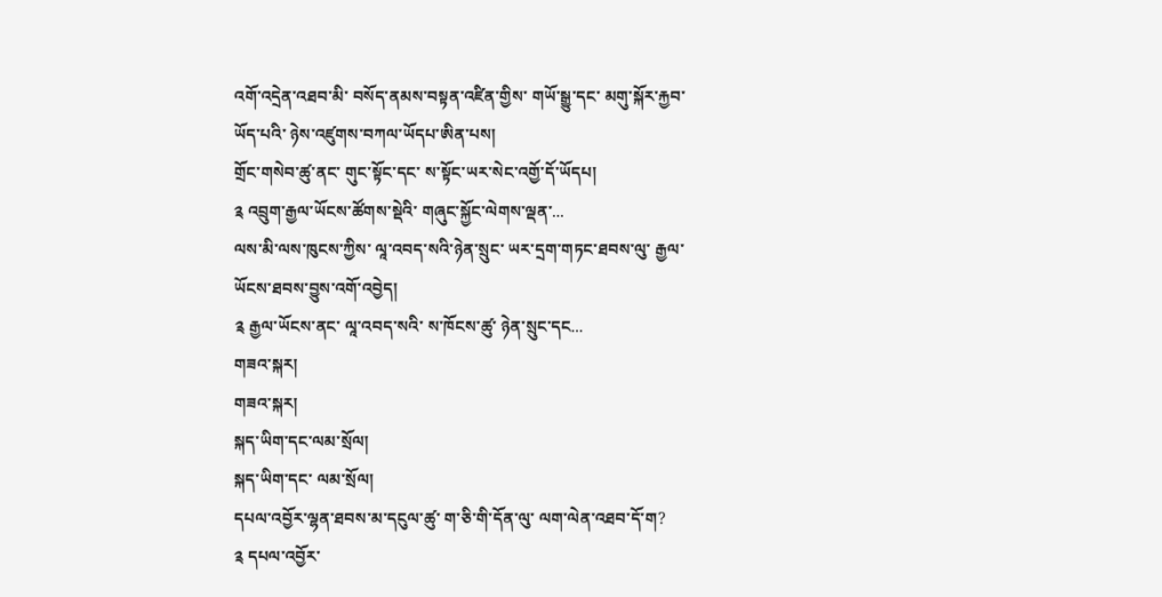འགོ་འདྲེན་འཐབ་མི་ བསོད་ནམས་བསྟན་འཛིན་གྱིས་ གཡོ་སྒྱུ་དང་ མགུ་སྐོར་རྐྱབ་ཡོད་པའི་ ཉེས་འཛུགས་བཀལ་ཡོདཔ་ཨིན་པས།
གྲོང་གསེབ་ཚུ་ནང་ གུང་སྟོང་དང་ ས་སྟོང་ཡར་སེང་འགྱོ་དོ་ཡོདཔ།
༉ འབྲུག་རྒྱལ་ཡོངས་ཚོགས་སྡེའི་ གཞུང་སྐྱོང་ལེགས་ལྡན་...
ལས་མི་ལས་ཁུངས་ཀྱིས་ ལཱ་འབད་སའི་ཉེན་སྲུང་ ཡར་དྲག་གཏང་ཐབས་ལུ་ རྒྱལ་ཡོངས་ཐབས་བྱུས་འགོ་འབྱེད།
༉ རྒྱལ་ཡོངས་ནང་ ལཱ་འབད་སའི་ ས་ཁོངས་ཚུ་ ཉེན་སྲུང་དང...
གཟའ་སྐར།
གཟའ་སྐར།
སྐད་ཡིག་དང་ལམ་སྲོལ།
སྐད་ཡིག་དང་ ལམ་སྲོལ།
དཔལ་འབྱོར་ལྷན་ཐབས་མ་དངུལ་ཚུ་ ག་ཅི་གི་དོན་ལུ་ ལག་ལེན་འཐབ་དོ་ག?
༉ དཔལ་འབྱོར་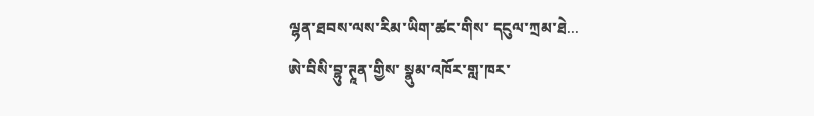ལྷན་ཐབས་ལས་རིམ་ཡིག་ཚང་གིས་ དངུལ་ཀྲམ་ཐེ...
ཨེ་བིསི་བྷུ་ཊཱན་གྱིས་ སྣུམ་འཁོར་གླ་ཁར་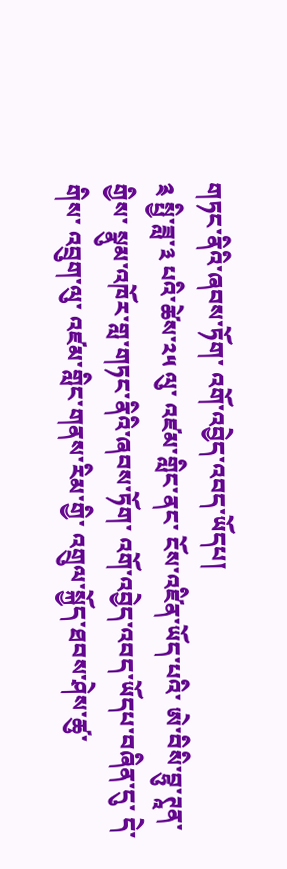གཏང་ནིའི་ཞབས་ཏོག་ འགོ་འབྱེད་འབད་ཡོདཔ།
༉ སྤྱི་ཟླ་༣ པའི་ཚེས་༢༥ ལུ་ འཛམ་གླིང་ནང་ ངོས་འཛིན་ཡོད་པའི་ ཨེ་བིསི་བྷུ་ཊཱན་གྱིས་ སྣུམ་འཁོར་གླ་གཏང་ནིའི་ཞབས་ཏོག་ འགོ་འབྱེད་འབད་ཡོདཔ་བཞིན་དུ་ དེ་གིས་ འབྲུག་ལུ་ འཛམ་གླིང་གནས་རིམ་གྱི་ འགྲུལ་སྐྱོད་ཐབས་ཤེས་ཚུ་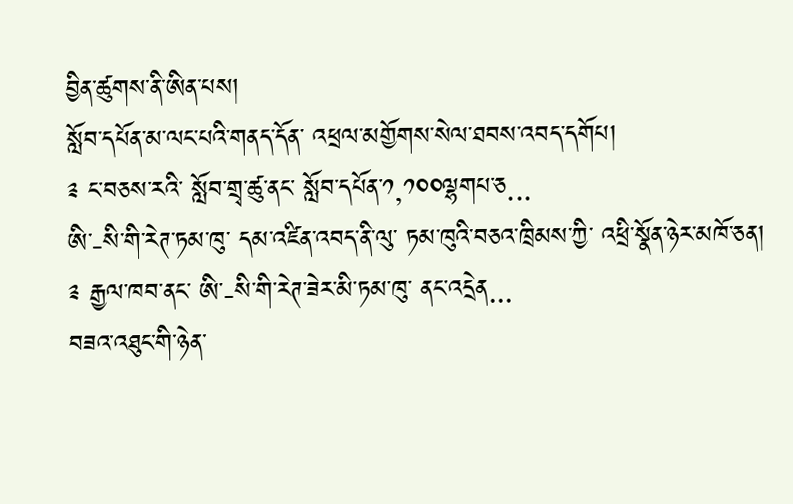བྱིན་ཚུགས་ནི་ཨིན་པས།
སློབ་དཔོན་མ་ལང་པའི་གནད་དོན་ འཕྲལ་མགྱོགས་སེལ་ཐབས་འབད་དགོཔ།
༉ ང་བཅས་རའི་ སློབ་གྲྭ་ཚུ་ནང་ སློབ་དཔོན་༡,༡༠༠ལྷགཔ་ཅ...
ཨི་-སི་གི་རེཊ་ཏམ་ཁུ་ དམ་འཛིན་འབད་ནི་ལུ་ ཏམ་ཁུའི་བཅའ་ཁྲིམས་ཀྱི་ འཕྲི་སྣོན་ཉེར་མཁོ་ཅན།
༉ རྒྱལ་ཁབ་ནང་ ཨི་-སི་གི་རེཊ་ཟེར་མི་ཏམ་ཁུ་ ནང་འདྲེན...
བཟའ་འཐུང་གི་ཉེན་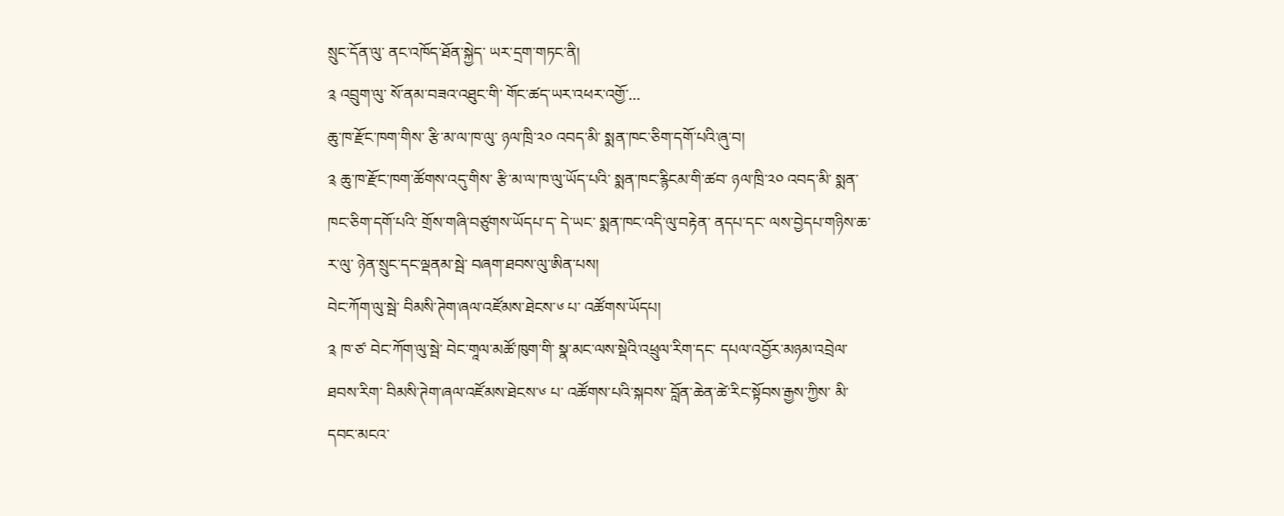སྲུང་དོན་ལུ་ ནང་འཁོད་ཐོན་སྐྱེད་ ཡར་དྲག་གཏང་ནི།
༉ འབྲུག་ལུ་ སོ་ནམ་བཟའ་འཐུང་གི་ གོང་ཚད་ཡར་འཕར་འགྱོ་...
ཆུ་ཁ་རྫོང་ཁག་གིས་ རྩི་མ་ལ་ཁ་ལུ་ ཉལ་ཁྲི་༢༠ འབད་མི་ སྨན་ཁང་ཅིག་དགོ་པའི་ཞུ་བ།
༉ ཆུ་ཁ་རྫོང་ཁག་ཚོགས་འདུ་གིས་ རྩི་མ་ལ་ཁ་ལུ་ཡོད་པའི་ སྨན་ཁང་རྙིངམ་གི་ཚབ་ ཉལ་ཁྲི་༢༠ འབད་མི་ སྨན་ཁང་ཅིག་དགོ་པའི་ གྲོས་གཞི་བཙུགས་ཡོདཔ་ད་ དེ་ཡང་ སྨན་ཁང་འདི་ལུ་བརྟེན་ ནདཔ་དང་ ལས་བྱེདཔ་གཉིས་ཆ་ར་ལུ་ ཉེན་སྲུང་དང་ལྡནམ་སྦེ་ བཞག་ཐབས་ལུ་ཨིན་པས།
བེང་ཀོག་ལུ་སྦེ་ བིམསི་ཊེག་ཞལ་འཛོམས་ཐེངས་༦ པ་ འཚོགས་ཡོདཔ།
༉ ཁ་ཙ་ བེང་ཀོག་ལུ་སྦེ་ བེང་གཱལ་མཚོ་ཁུག་གི་ སྣ་མང་ལས་སྡེའི་འཕྲུལ་རིག་དང་ དཔལ་འབྱོར་མཉམ་འབྲེལ་ཐབས་རིག་ བིམསི་ཊེག་ཞལ་འཛོམས་ཐེངས་༦ པ་ འཚོགས་པའི་སྐབས་ བློན་ཆེན་ཚེ་རིང་སྟོབས་རྒྱས་ཀྱིས་ མི་དབང་མངའ་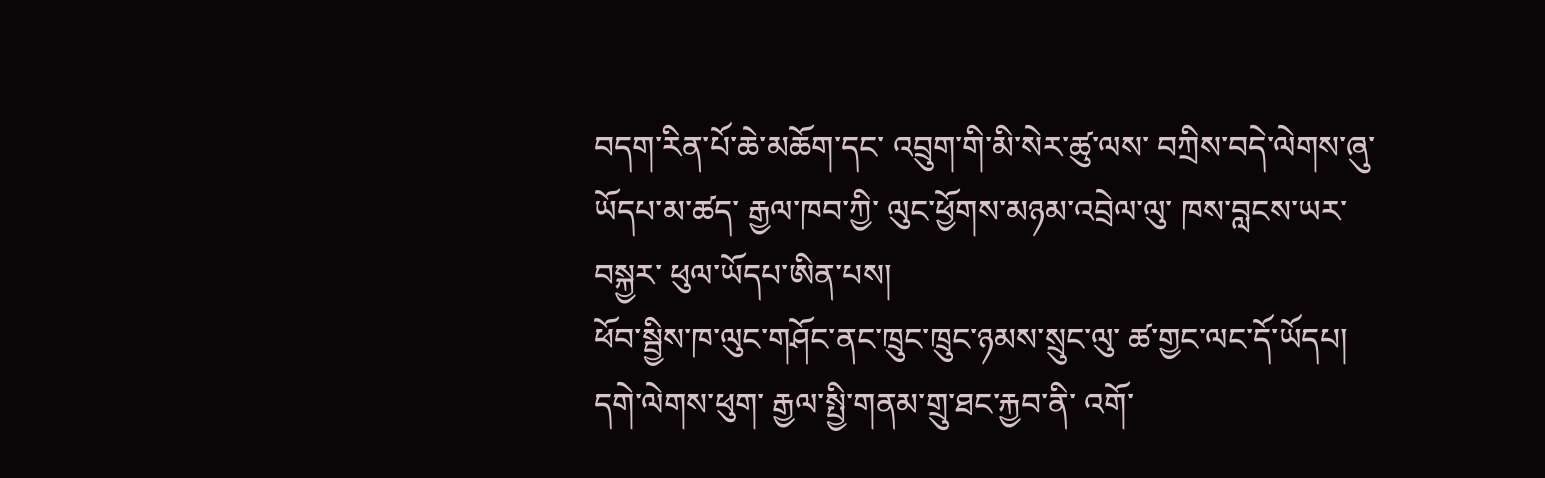བདག་རིན་པོ་ཆེ་མཆོག་དང་ འབྲུག་གི་མི་སེར་ཚུ་ལས་ བཀྲིས་བདེ་ལེགས་ཞུ་ཡོདཔ་མ་ཚད་ རྒྱལ་ཁབ་ཀྱི་ ལུང་ཕྱོགས་མཉམ་འབྲེལ་ལུ་ ཁས་བླངས་ཡར་བསྐྱར་ ཕུལ་ཡོདཔ་ཨིན་པས།
ཕོབ་སྦྱིས་ཁ་ལུང་གཤོང་ནང་ཁྲུང་ཁྲུང་ཉམས་སྲུང་ལུ་ ཚ་གྱང་ལང་དོ་ཡོདཔ།
དགེ་ལེགས་ཕུག་ རྒྱལ་སྤྱི་གནམ་གྲུ་ཐང་རྐྱབ་ནི་ འགོ་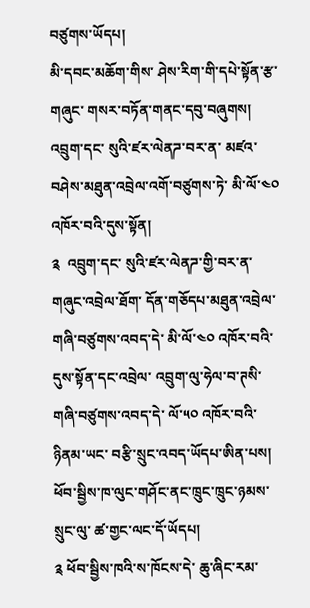བཙུགས་ཡོདཔ།
མི་དབང་མཆོག་གིས་ ཤེས་རིག་གི་དཔེ་སྟོན་རྩ་གཞུང་ གསར་བཏོན་གནང་དབུ་བཞུགས།
འབྲུག་དང་ སུའི་ཛར་ལེནཌ་བར་ན་ མཛའ་བཤེས་མཐུན་འབྲེལ་འགོ་བཙུགས་ཏེ་ མི་ལོ་༤༠ འཁོར་བའི་དུས་སྟོན།
༉  འབྲུག་དང་ སུའི་ཛར་ལེནཌ་གྱི་བར་ན་ གཞུང་འབྲེལ་ཐོག་ དོན་གཅོདཔ་མཐུན་འབྲེལ་ གཞི་བཙུགས་འབད་དེ་ མི་ལོ་༤༠ འཁོར་བའི་ དུས་སྟོན་དང་འབྲེལ་ འབྲུག་ལུ་ཧེལ་བ་ཊསི་ གཞི་བཙུགས་འབད་དེ་ ལོ་༥༠ འཁོར་བའི་ཉིནམ་ཡང་ བརྩི་སྲུང་འབད་ཡོདཔ་ཨིན་པས།
ཕོབ་སྦྱིས་ཁ་ལུང་གཤོང་ནང་ཁྲུང་ཁྲུང་ཉམས་སྲུང་ལུ་ ཚ་གྱང་ལང་དོ་ཡོདཔ།
༉ ཕོབ་སྦྱིས་ཁའི་ས་ཁོངས་དེ་ ཆུ་ཞིང་རམ་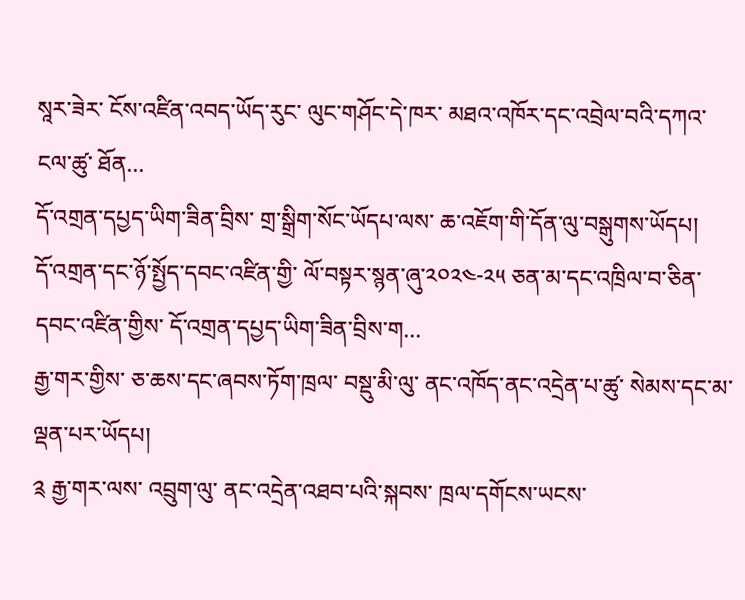སཱར་ཟེར་ ངོས་འཛིན་འབད་ཡོད་རུང་ ལུང་གཤོང་དེ་ཁར་ མཐའ་འཁོར་དང་འབྲེལ་བའི་དཀའ་ངལ་ཚུ་ ཐོན...
དོ་འགྲན་དཔྱད་ཡིག་ཟིན་བྲིས་ གྲ་སྒྲིག་སོང་ཡོདཔ་ལས་ ཆ་འཇོག་གི་དོན་ལུ་བསྒུགས་ཡོདཔ།
དོ་འགྲན་དང་ཉོ་སྤྱོད་དབང་འཛིན་གྱི་ ལོ་བསྟར་སྙན་ཞུ་༢༠༢༤-༢༥ ཅན་མ་དང་འཁྲིལ་བ་ཅིན་ དབང་འཛིན་གྱིས་ དོ་འགྲན་དཔྱད་ཡིག་ཟིན་བྲིས་ག...
རྒྱ་གར་གྱིས་ ཅ་ཆས་དང་ཞབས་ཏོག་ཁྲལ་ བསྡུ་མི་ལུ་ ནང་འཁོད་ནང་འདྲེན་པ་ཚུ་ སེམས་དང་མ་ལྡན་པར་ཡོདཔ།
༉ རྒྱ་གར་ལས་ འབྲུག་ལུ་ ནང་འདྲེན་འཐབ་པའི་སྐབས་ ཁྲལ་དགོངས་ཡངས་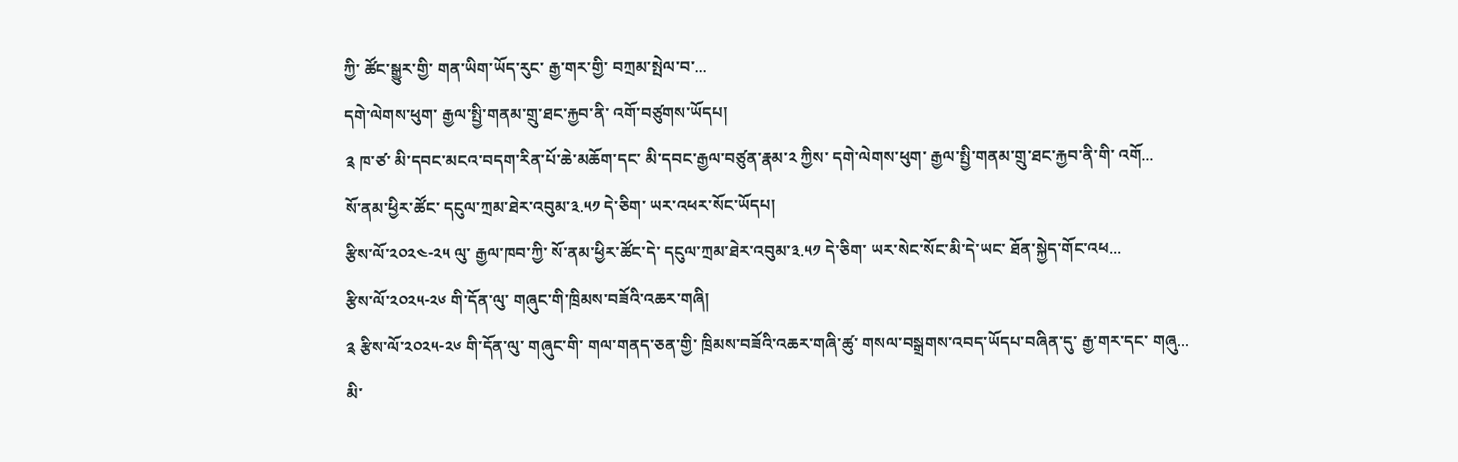ཀྱི་ ཚོང་སྒྱུར་གྱི་ གན་ཡིག་ཡོད་རུང་ རྒྱ་གར་གྱི་ བཀྲམ་སྤེལ་བ་...
དགེ་ལེགས་ཕུག་ རྒྱལ་སྤྱི་གནམ་གྲུ་ཐང་རྐྱབ་ནི་ འགོ་བཙུགས་ཡོདཔ།
༉ ཁ་ཙ་ མི་དབང་མངའ་བདག་རིན་པོ་ཆེ་མཆོག་དང་ མི་དབང་རྒྱལ་བཙུན་རྣམ་༢ ཀྱིས་ དགེ་ལེགས་ཕུག་ རྒྱལ་སྤྱི་གནམ་གྲུ་ཐང་རྐྱབ་ནི་གི་ འགོ...
སོ་ནམ་ཕྱིར་ཚོང་ དངུལ་ཀྲམ་ཐེར་འབུམ་༣.༥༡ དེ་ཅིག་ ཡར་འཕར་སོང་ཡོདཔ།
རྩིས་ལོ་༢༠༢༤-༢༥ ལུ་ རྒྱལ་ཁབ་ཀྱི་ སོ་ནམ་ཕྱིར་ཚོང་དེ་ དངུལ་ཀྲམ་ཐེར་འབུམ་༣.༥༡ དེ་ཅིག་ ཡར་སེང་སོང་མི་དེ་ཡང་ ཐོན་སྐྱེད་གོང་འཕ...
རྩིས་ལོ་༢༠༢༥-༢༦ གི་དོན་ལུ་ གཞུང་གི་ཁྲིམས་བཟོའི་འཆར་གཞི།
༉ རྩིས་ལོ་༢༠༢༥-༢༦ གི་དོན་ལུ་ གཞུང་གི་ གལ་གནད་ཅན་གྱི་ ཁྲིམས་བཟོའི་འཆར་གཞི་ཚུ་ གསལ་བསྒྲགས་འབད་ཡོདཔ་བཞིན་དུ་ རྒྱ་གར་དང་ གཞུ...
མི་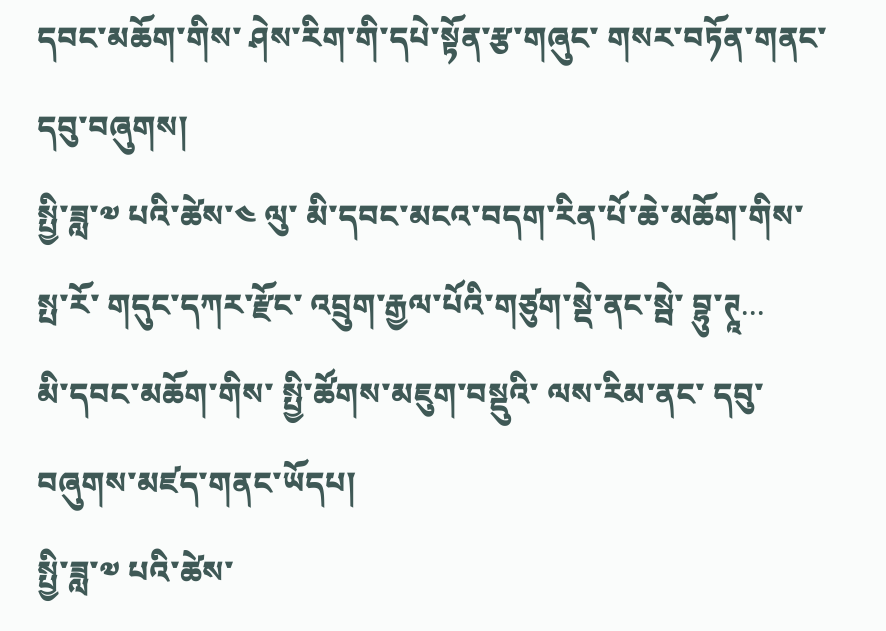དབང་མཆོག་གིས་ ཤེས་རིག་གི་དཔེ་སྟོན་རྩ་གཞུང་ གསར་བཏོན་གནང་དབུ་བཞུགས།
སྤྱི་ཟླ་༧ པའི་ཚེས་༤ ལུ་ མི་དབང་མངའ་བདག་རིན་པོ་ཆེ་མཆོག་གིས་ སྤ་རོ་ གདུང་དཀར་རྫོང་ འབྲུག་རྒྱལ་པོའི་གཙུག་སྡེ་ནང་སྦེ་ བྷུ་ཊཱ...
མི་དབང་མཆོག་གིས་ སྤྱི་ཚོགས་མཇུག་བསྡུའི་ ལས་རིམ་ནང་ དབུ་བཞུགས་མཛད་གནང་ཡོདཔ།
སྤྱི་ཟླ་༧ པའི་ཚེས་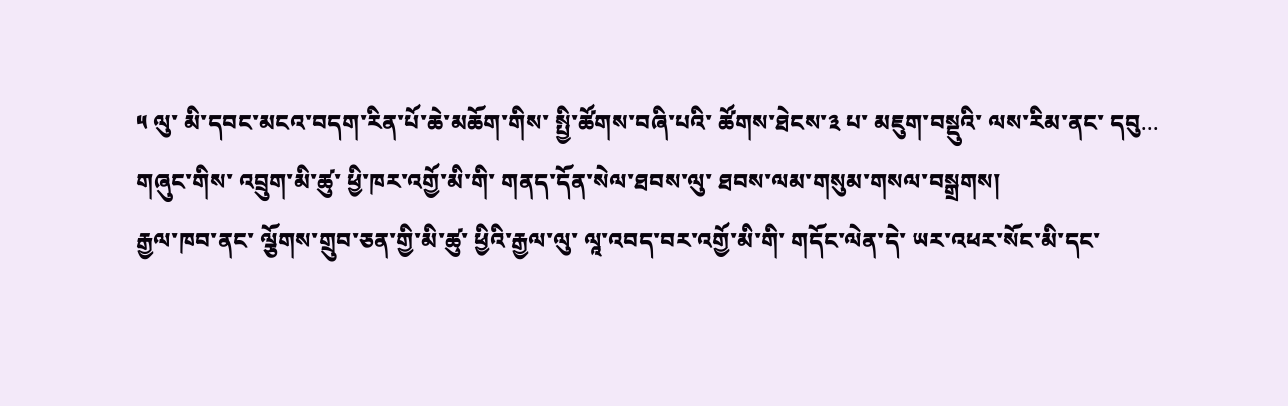༥ ལུ་ མི་དབང་མངའ་བདག་རིན་པོ་ཆེ་མཆོག་གིས་ སྤྱི་ཚོགས་བཞི་པའི་ ཚོགས་ཐེངས་༣ པ་ མཇུག་བསྡུའི་ ལས་རིམ་ནང་ དབུ...
གཞུང་གིས་ འབྲུག་མི་ཚུ་ ཕྱི་ཁར་འགྱོ་མི་གི་ གནད་དོན་སེལ་ཐབས་ལུ་ ཐབས་ལམ་གསུམ་གསལ་བསྒྲགས།
རྒྱལ་ཁབ་ནང་ ལྕོགས་གྲུབ་ཅན་གྱི་མི་ཚུ་ ཕྱིའི་རྒྱལ་ལུ་ ལཱ་འབད་བར་འགྱོ་མི་གི་ གདོང་ལེན་དེ་ ཡར་འཕར་སོང་མི་དང་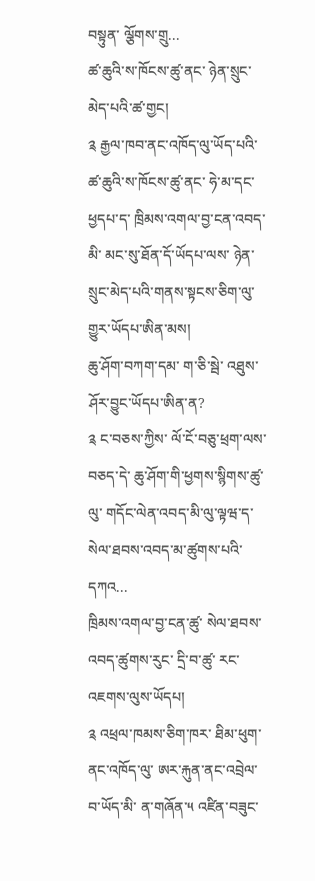བསྟུན་ ལྕོགས་གྲུ...
ཚ་ཆུའི་ས་ཁོངས་ཚུ་ནང་ ཉེན་སྲུང་མེད་པའི་ཚ་གྱང།
༉ རྒྱལ་ཁབ་ནང་འཁོད་ལུ་ཡོད་པའི་ ཚ་ཆུའི་ས་ཁོངས་ཚུ་ནང་ ཧེ་མ་དང་ཕྱདཔ་ད་ ཁྲིམས་འགལ་བྱ་ངན་འབད་མི་ མང་སུ་ཐོན་དོ་ཡོདཔ་ལས་ ཉེན་སྲུང་མེད་པའི་གནས་སྟངས་ཅིག་ལུ་ གྱུར་ཡོདཔ་ཨིན་མས།
ཆུ་ཤོག་བཀག་དམ་ ག་ཅི་སྦེ་ འཐུས་ཤོར་བྱུང་ཡོདཔ་ཨིན་ན?
༉ ང་བཅས་ཀྱིས་ ལོ་ངོ་བཅུ་ཕྲག་ལས་བཅད་དེ་ ཆུ་ཤོག་གི་ཕྱགས་སྙིགས་ཚུ་ལུ་ གདོང་ལེན་འབད་མི་ལུ་ལྟཝ་ད་ སེལ་ཐབས་འབད་མ་ཚུགས་པའི་ དཀའ...
ཁྲིམས་འགལ་བྱ་ངན་ཚུ་ སེལ་ཐབས་འབད་ཚུགས་རུང་ དྲི་བ་ཚུ་ རང་འཇགས་ལུས་ཡོདཔ།
༉ འཕྲལ་ཁམས་ཅིག་ཁར་ ཐིམ་ཕུག་ནང་འཁོད་ལུ་ ཨར་རྐུན་ནང་འབྲེལ་བ་ཡོད་མི་ ན་གཞོན་༥ འཛིན་བཟུང་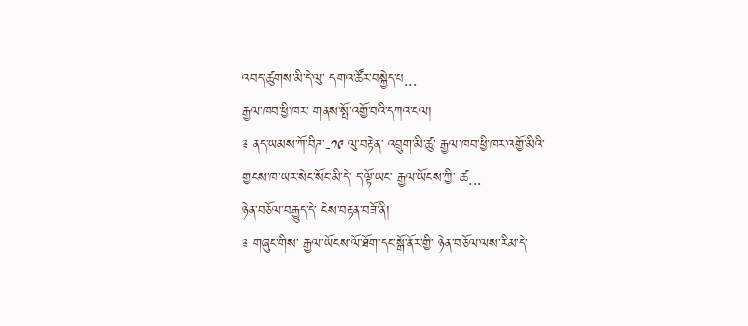འབད་ཚུགས་མི་དེ་ལུ་ དགའ་ཚོར་བསྐྱེད་པ...
རྒྱལ་ཁབ་ཕྱི་ཁར་ གནས་སྤོ་འགྱོ་བའི་དཀའ་ངལ།
༉ ནད་ཡམས་ཀོ་བིཌ་-༡༩ ལུ་བརྟེན་ འབྲུག་མི་ཚུ་ རྒྱལ་ཁབ་ཕྱི་ཁར་འགྱོ་མིའི་ གྱངས་ཁ་ཡར་སེང་སོང་མི་དེ་ ད་ལྟོ་ཡང་ རྒྱལ་ཡོངས་ཀྱི་ ཚ...
ཉེན་བཅོལ་བརྒྱུད་དེ་ ངེས་བརྟན་བཟོ་ནི།
༉ གཞུང་གིས་ རྒྱལ་ཡོངས་ལོ་ཐོག་དང་སྒོ་ནོར་གྱི་ ཉེན་བཅོལ་ལས་རིམ་དེ་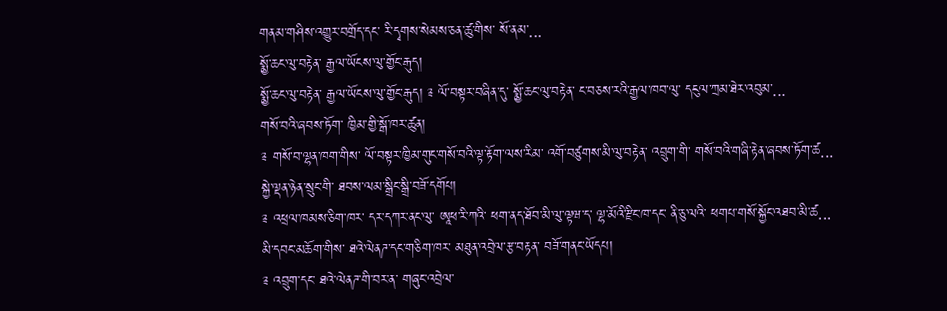གནམ་གཤིས་འགྱུར་བགྲོད་དང་ རི་དྭགས་སེམས་ཅན་ཚུ་གིས་ སོ་ནམ་...
སྨྱོ་ཆང་ལུ་བརྟེན་ རྒྱལ་ཡོངས་ལུ་གྱོང་རྒུད།
སྨྱོ་ཆང་ལུ་བརྟེན་ རྒྱལ་ཡོངས་ལུ་གྱོང་རྒུད། ༉ ལོ་བསྟར་བཞིན་དུ་ སྨྱོ་ཆང་ལུ་བརྟེན་ ང་བཅས་རའི་རྒྱལ་ཁབ་ལུ་ དངུལ་ཀྲམ་ཐེར་འབུམ་...
གསོ་བའི་ཞབས་ཏོག་ ཁྱིམ་གྱི་སྒོ་ཁར་ཚུན།
༉ གསོ་བ་ལྷན་ཁག་གིས་ ལོ་བསྟར་ཁྱིམ་གུང་གསོ་བའི་ལྟ་རྟོག་ལས་རིམ་ འགོ་བཙུགས་མི་ལུ་བརྟེན་ འབྲུག་གི་ གསོ་བའི་གཞི་རྟེན་ཞབས་ཏོག་ཚ...
སྐྱེ་ལྡན་ཉེན་སྲུང་གི་ ཐབས་ལམ་སྒྲིང་སྒྲི་བཟོ་དགོཔ།
༉ འཕྲལ་ཁམས་ཅིག་ཁར་ དར་དཀར་ནང་ལུ་ ཨཱཕ་རི་ཀའི་ ཕག་ནད་ཐོབ་མི་ལུ་ལྟཝ་ད་ ལྷ་མོའི་རྫིང་ཁ་དང་ ནི་ཅུ་ལའི་ ཕགཔ་གསོ་སྐྱོང་འཐབ་མི་ཚ...
མི་དབང་མཆོག་གིས་ ཐའེ་ལེནཌ་དང་གཅིག་ཁར་ མཐུན་འབྲེལ་རྩ་བརྟན་ བཟོ་གནང་ཡོདཔ།
༉ འབྲུག་དང་ ཐའེ་ལེནཌ་གི་བར་ན་ གཞུང་འབྲེལ་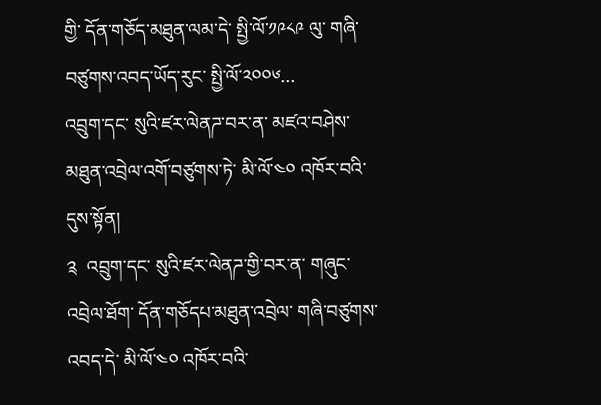གྱི་ དོན་གཅོད་མཐུན་ལམ་དེ་ སྤྱི་ལོ་༡༩༨༩ ལུ་ གཞི་བཙུགས་འབད་ཡོད་རུང་ སྤྱི་ལོ་༢༠༠༦...
འབྲུག་དང་ སུའི་ཛར་ལེནཌ་བར་ན་ མཛའ་བཤེས་མཐུན་འབྲེལ་འགོ་བཙུགས་ཏེ་ མི་ལོ་༤༠ འཁོར་བའི་དུས་སྟོན།
༉  འབྲུག་དང་ སུའི་ཛར་ལེནཌ་གྱི་བར་ན་ གཞུང་འབྲེལ་ཐོག་ དོན་གཅོདཔ་མཐུན་འབྲེལ་ གཞི་བཙུགས་འབད་དེ་ མི་ལོ་༤༠ འཁོར་བའི་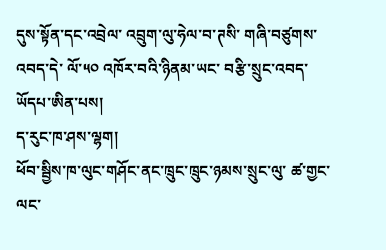དུས་སྟོན་དང་འབྲེལ་ འབྲུག་ལུ་ཧེལ་བ་ཊསི་ གཞི་བཙུགས་འབད་དེ་ ལོ་༥༠ འཁོར་བའི་ཉིནམ་ཡང་ བརྩི་སྲུང་འབད་ཡོདཔ་ཨིན་པས།
ད་རུང་ཁ་ཤས་ལྷག།
ཕོབ་སྦྱིས་ཁ་ལུང་གཤོང་ནང་ཁྲུང་ཁྲུང་ཉམས་སྲུང་ལུ་ ཚ་གྱང་ལང་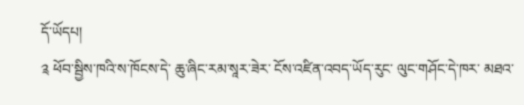དོ་ཡོདཔ།
༉ ཕོབ་སྦྱིས་ཁའི་ས་ཁོངས་དེ་ ཆུ་ཞིང་རམ་སཱར་ཟེར་ ངོས་འཛིན་འབད་ཡོད་རུང་ ལུང་གཤོང་དེ་ཁར་ མཐའ་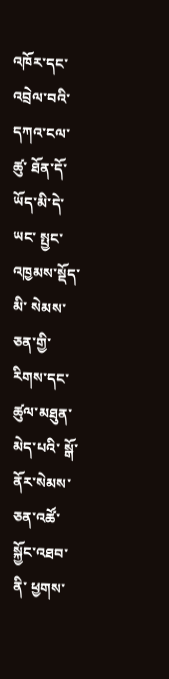འཁོར་དང་འབྲེལ་བའི་དཀའ་ངལ་ཚུ་ ཐོན་དོ་ཡོད་མི་དེ་ཡང་ སྤྱང་འཁྱམས་སྡོད་མི་ སེམས་ཅན་གྱི་རིགས་དང་ ཚུལ་མཐུན་མེད་པའི་ སྒོ་ནོར་སེམས་ཅན་འཚོ་སྐྱོང་འཐབ་ནི་ ཕྱགས་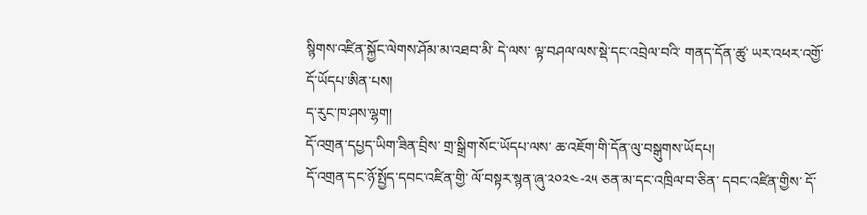སྙིགས་འཛིན་སྐྱོང་ལེགས་ཤོམ་མ་འཐབ་མི་ དེ་ལས་ ལྟ་བཤལ་ལས་སྡེ་དང་འབྲེལ་བའི་ གནད་དོན་ཚུ་ ཡར་འཕར་འགྱོ་དོ་ཡོདཔ་ཨིན་པས།
ད་རུང་ཁ་ཤས་ལྷག།
དོ་འགྲན་དཔྱད་ཡིག་ཟིན་བྲིས་ གྲ་སྒྲིག་སོང་ཡོདཔ་ལས་ ཆ་འཇོག་གི་དོན་ལུ་བསྒུགས་ཡོདཔ།
དོ་འགྲན་དང་ཉོ་སྤྱོད་དབང་འཛིན་གྱི་ ལོ་བསྟར་སྙན་ཞུ་༢༠༢༤-༢༥ ཅན་མ་དང་འཁྲིལ་བ་ཅིན་ དབང་འཛིན་གྱིས་ དོ་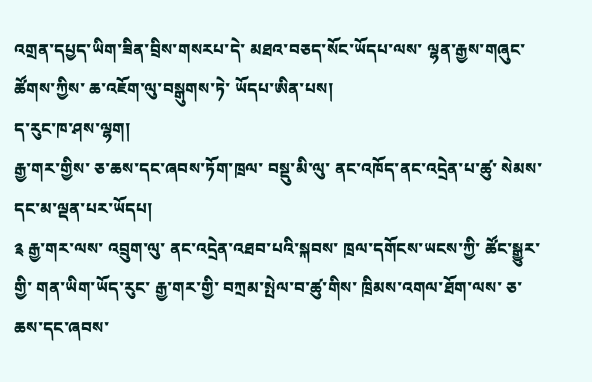འགྲན་དཔྱད་ཡིག་ཟིན་བྲིས་གསརཔ་དེ་ མཐའ་བཅད་སོང་ཡོདཔ་ལས་ ལྷན་རྒྱས་གཞུང་ཚོགས་ཀྱིས་ ཆ་འཇོག་ལུ་བསྒུགས་ཏེ་ ཡོདཔ་ཨིན་པས།
ད་རུང་ཁ་ཤས་ལྷག།
རྒྱ་གར་གྱིས་ ཅ་ཆས་དང་ཞབས་ཏོག་ཁྲལ་ བསྡུ་མི་ལུ་ ནང་འཁོད་ནང་འདྲེན་པ་ཚུ་ སེམས་དང་མ་ལྡན་པར་ཡོདཔ།
༉ རྒྱ་གར་ལས་ འབྲུག་ལུ་ ནང་འདྲེན་འཐབ་པའི་སྐབས་ ཁྲལ་དགོངས་ཡངས་ཀྱི་ ཚོང་སྒྱུར་གྱི་ གན་ཡིག་ཡོད་རུང་ རྒྱ་གར་གྱི་ བཀྲམ་སྤེལ་བ་ཚུ་གིས་ ཁྲིམས་འགལ་ཐོག་ལས་ ཅ་ཆས་དང་ཞབས་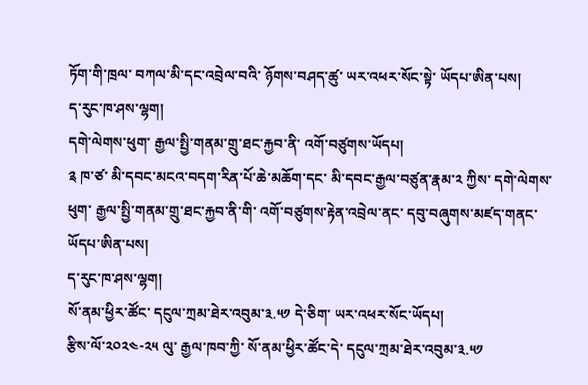ཏོག་གི་ཁྲལ་ བཀལ་མི་དང་འབྲེལ་བའི་ ཉོགས་བཤད་ཚུ་ ཡར་འཕར་སོང་སྟེ་ ཡོདཔ་ཨིན་པས།
ད་རུང་ཁ་ཤས་ལྷག།
དགེ་ལེགས་ཕུག་ རྒྱལ་སྤྱི་གནམ་གྲུ་ཐང་རྐྱབ་ནི་ འགོ་བཙུགས་ཡོདཔ།
༉ ཁ་ཙ་ མི་དབང་མངའ་བདག་རིན་པོ་ཆེ་མཆོག་དང་ མི་དབང་རྒྱལ་བཙུན་རྣམ་༢ ཀྱིས་ དགེ་ལེགས་ཕུག་ རྒྱལ་སྤྱི་གནམ་གྲུ་ཐང་རྐྱབ་ནི་གི་ འགོ་བཙུགས་རྟེན་འབྲེལ་ནང་ དབུ་བཞུགས་མཛད་གནང་ ཡོདཔ་ཨིན་པས།
ད་རུང་ཁ་ཤས་ལྷག།
སོ་ནམ་ཕྱིར་ཚོང་ དངུལ་ཀྲམ་ཐེར་འབུམ་༣.༥༡ དེ་ཅིག་ ཡར་འཕར་སོང་ཡོདཔ།
རྩིས་ལོ་༢༠༢༤-༢༥ ལུ་ རྒྱལ་ཁབ་ཀྱི་ སོ་ནམ་ཕྱིར་ཚོང་དེ་ དངུལ་ཀྲམ་ཐེར་འབུམ་༣.༥༡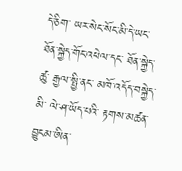དེ་ཅིག་ ཡར་སེང་སོང་མི་དེ་ཡང་ ཐོན་སྐྱེད་གོང་འཕེལ་དང་ ཐོན་སྐྱེད་ཚུ་ རྒྱལ་སྤྱི་ནང་ མཁོ་འདོད་བསྐྱེད་མི་ ལེ་ཤ་ཡོད་པའི་ རྟགས་མཚན་བྱུངམ་ཨིན་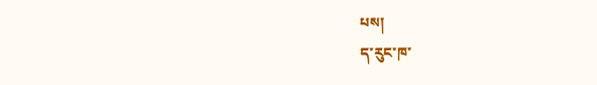པས།
ད་རུང་ཁ་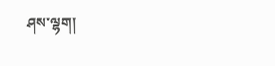ཤས་ལྷག།